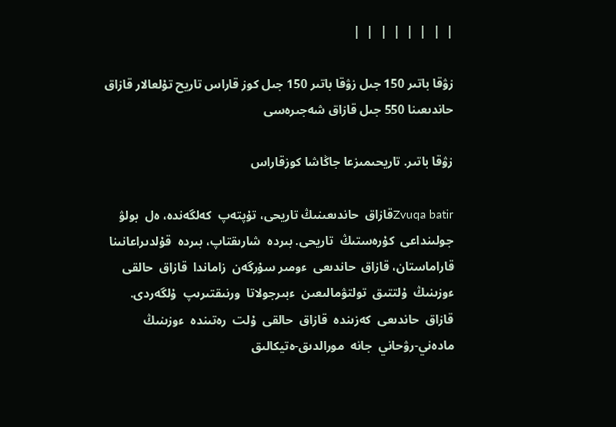|  |  |  |  |  |  |  |

زۋقا باتىر 150 جىل زۋقا باتىر 150 جىل كوز قاراس تاريح تۇلعالار قازاق حاندىعىنا 550 جىل قازاق شەجىرەسى

زۋقا باتىر. تاريحىمىزعا جاڭاشا كوزقاراس

Zvuqa batirقازاق  حاندىعىنىڭ تاريحى، تۇپتەپ  كەلگەندە، ەل  بولۋ  جولىنداعى  كۇرەستىڭ  تاريحى. بىردە  شارىقتاپ، بىردە  قۇلدىراعانىنا  قاراماستان، قازاق  حاندىعى  ءومىر سۇرگەن  زاماندا  قازاق  حالقى  ءوزىنىڭ  ۇلتتىق  تولتۋمالىعىن  ءبىرجولاتا  ورنىقتىرىپ  ۇلگەردى. قازاق  حاندىعى  كەزىندە  قازاق  حالقى  ۇلت  رەتىندە  ءوزىنىڭ  مادەني-رۋحاني  جانە  مورالدىق-ەتيكالىق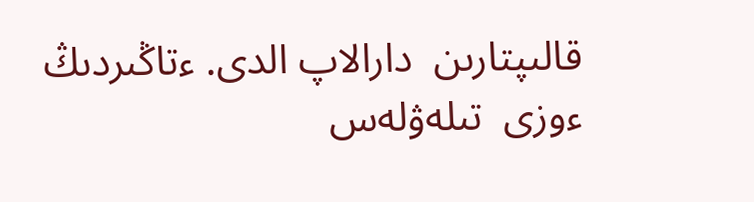قالىپتارىن  دارالاپ الدى. ءتاڭىردىڭ  ءوزى  تىلەۋلەس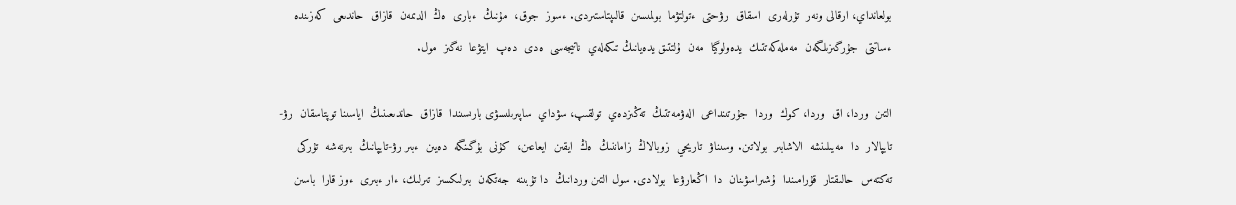بولعانداي، ارقالى ونەر  تۇرلەرى  اسقاق  رۋحتى  ءتولتۋما  بولمىسىن  قالىپتاستىردى. ءسوز  جوق،  مۇنىڭ  ءبارى  ەڭ  الدىمەن  قازاق  حاندىعى  كەزىندە  ءساتتى  جۇرگىزىلگەن  مەملەكەتتىك  يدەولوگيا  مەن  ۇلتتىق يدەيانىڭ تىكەلەي  ناتيجەسى  ەدى  دەپ  ايتۋعا  نەگىز  مول.

التىن  وردا، اق  وردا، كوك  وردا  جۇرتىنداعى  الەۋمەتتىڭ  تەڭىزدەي  تولقىپ، سۋداي  ساپىرىلىسۋى بارىسىندا  قازاق  حاندىعىنىڭ  اياسىنا توپتاسقان  رۋ-تايپالار  دا  مەيىلىنشە  الاشابىر  بولاتىن. وسىناۋ  تاريحي  زوبالاڭ  زاماننىڭ  ەڭ  ايقىن  ايعاعىن،  كۇنى  بۇگىنگە  دەيىن  ءبىر رۋ-تايپانىڭ  بىرنەشە  تۇركى  تەكتەس  حالىقتار  قۇرامىندا  ۇشىراسۋىنان  دا  اڭعارۋعا  بولادى. سول التىن وردانىڭ  دا تۇبىنە  جەتكەن  بىرلىكسىز  تىرلىك، ءار ءبىرى  ءوز قارا  باسىن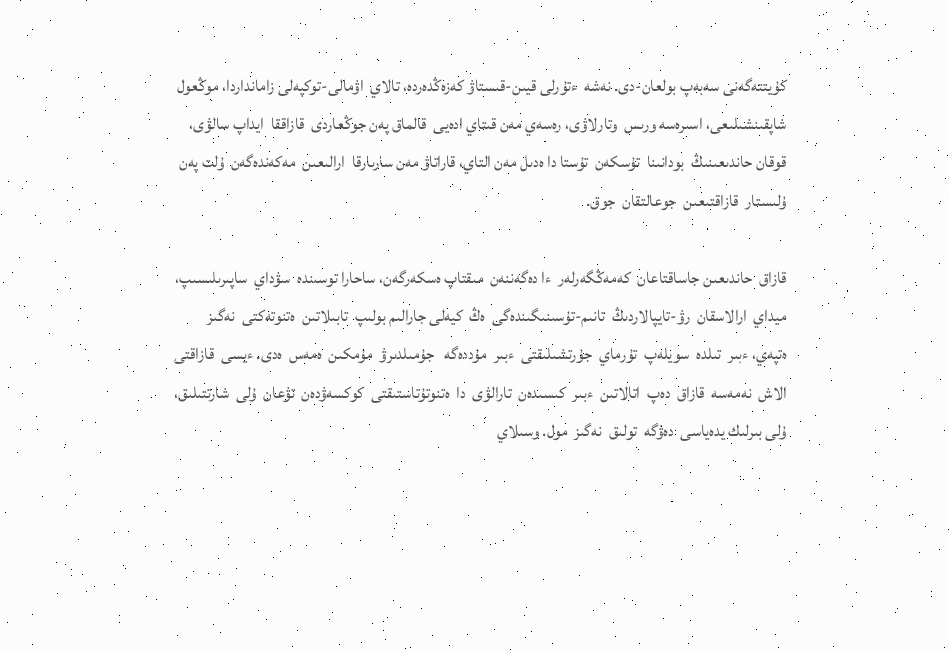كۇيتتەگەنى سەبەپ بولعان-دى. نەشە  ءتۇرلى قيىن-قىستاۋ كەزەڭدەردە، تالاي  اۋمالى-توكپەلى زامانداردا، موڭعول شاپقىنشىلىعى، اسىرەسە ورىس  وتارلاۋى، رەسەي مەن قىتاي ادەيى  قالماق پەن جوڭعاردى  قازاققا  ايداپ سالۋى، قوقان حاندىعىنىڭ  بودانىنا  تۇسكەن  تۇستا دا ەدىل مەن التاي، قاراتاۋ مەن سارىارقا  ارالىعىن  مەكەندەگەن  ۇلت پەن ۇلىستار  قازاقتىعىن  جوعالتقان  جوق.

قازاق  حاندىعىن جاساقتاعان  كەمەڭگەرلەر  ءا دەگەننەن  مىقتاپ ەسكەرگەن، ساحارا توسىندە  سۋداي  ساپىرىلىسىپ، ميداي  ارالاسقان  رۋ-تايپالاردىڭ  تانىم-تۇسىنىگىندەگى  ەڭ  كيەلى جارالىم بولىپ  تابىلاتىن  ەتنوتەكتى  نەگىز  ەتپەي، ءبىر  تىلدە  سويلەپ  تۇرماي  جۇرتشىلىقتى  ءبىر  مۇددەگە   جۇمىلدىرۋ  مۇمكىن  ەمەس  ەدى. ءيسى  قازاقتى  الاش  نەمەسە  قازاق  دەپ  اتالاتىن  ءبىر  كىسىدەن  تارالۋى  دا  ەتنوتۇتاستىقتى  كوكسەۋدەن  تۋعان  ۇلى  شارتتىلىق، ۇلى بىرلىك يدەياسى  دەۋگە  تولىق  نەگىز  مول. وسىلاي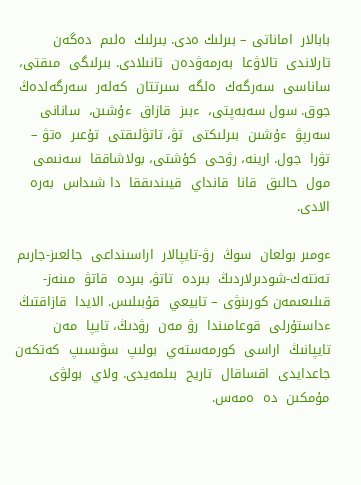بابالار  اماناتى – بىرلىك ەدى. بىرلىك  ەلىم  دەگەن  تارلاندى  تالاۋعا  بەرمەۋدەن  تانىلادى. بىرلىگى  مىقتى، ساناسى  سەرگەك  ەلگە  سىرتتان  كەلەر  سەرگەلدەڭ  جوق. سول سەبەپتى،  ءبىز  قازاق  ءۇشىن،  سانانى  سەرپۋ  ءۇشىن  بىرلىكتى  تۋ، تاتۋلىقتى  تۇعىر  ەتۋ – تۋرا  جول. ارينە، رۋحى  كۇشتى، بولاشاققا  سەنىمى  مول  حالىق  قانا  قانداي  قيىندىققا  دا شىداس  بەرە الادى.

ءومىر بولعان  سوڭ  رۋ-تايپالار  اراسىنداعى  جالعىز-جارىم تەنتەك-شودىرلاردىڭ  بىردە  تاتۋ، بىردە  قاتۋ  مىنەز-قىلىعىمەن كورىنۋى – تابيعي  قۇبىلىس. الايدا  قازاقتىڭ  ءداستۇرلى  قوعامىندا  رۋ مەن  رۋدىڭ، تايپا  مەن  تايپانىڭ  اراسى  كورمەستەي  بولىپ  سۋىسىپ  كەتكەن  جاعدايدى  اقساقال  تاريح  بىلمەيدى. ولاي  بولۋى  مۇمكىن  دە  ەمەس.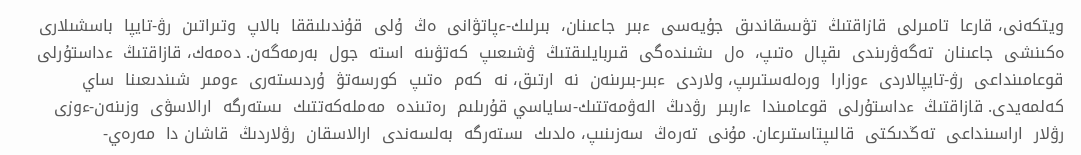ويتكەنى، قارعا  تامىرلى  قازاقتىڭ  تۋىسقاندىق  جۇيەسى  ءبىر  جاعىنان،  بىرلىك-ءپاتۋانى  ەڭ  ۇلى  قۇندىلىققا  بالاپ  وتىراتىن  رۋ-تايپا  باسشىلارى  ەكىنشى  جاعىنان  تەگەۋرىندى  ىقپال  ەتىپ،  ەل  ىشىندەگى  قىربايلىقتىڭ  ۋشىعىپ  كەتۋىنە  استە  جول  بەرمەگەن. دەمەك، قازاقتىڭ  ءداستۇرلى  قوعامىنداعى  رۋ-تايپالاردى  ءوزارا  ورەلەستىرىپ، ولاردى  ءبىر-بىرىنەن  نە  ارتىق، نە  كەم  ەتىپ  كورسەتۋ  ۇردىستەرى  ءومىر  شىندىعىنا  ساي  كەلمەيدى. قازاقتىڭ  ءداستۇرلى  قوعامىندا  ءاربىر  رۋدىڭ  الەۋمەتتىك-ساياسي قۇرىلىم  رەتىندە  مەملەكەتتىك  ىستەرگە  ارالاسۋى  وزىنەن-ءوزى  رۋلار  اراسىنداعى  تەڭدىكتى  قالىپتاستىرعان. مۇنى  تەرەڭ  سەزىنىپ، ەلدىك  ىستەرگە  بەلسەندى  ارالاسقان  رۋلاردىڭ  قاشان دا  مەرەي-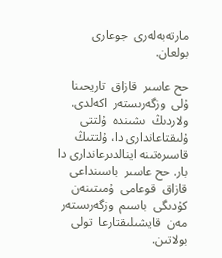مارتەبەلەرى  جوعارى  بولعان.

حح عاسىر  قازاق  تاريحىنا  ۇلى  وزگەرىستەر  اكەلدى. ولاردىڭ  ىشىندە  ۇلتتى  ۇلىقتاعاندارى دا، ۇلتتىڭ  قاسىرەتىنە اينالدىرعاندارى دا بار. حح عاسىر  باسىنداعى  قازاق  قوعامى  ۇمىتىنەن  كۇدىگى  باسىم  وزگەرىستەر  مەن  قايشىلىقتارعا  تولى  بولاتىن.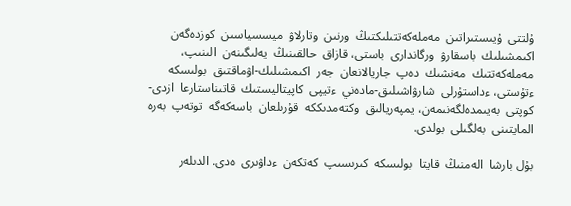ۇلتتى  ۇيىستىراتىن  مەملەكەتتىلىكتىڭ  ورنىن  وتارلاۋ  ميسسياسىن  كوزدەگەن  اكىمشىلىك  باسقارۋ  ورگاندارى  باستى، قازاق  حالقىنىڭ  يەلىگىنەن  الىنىپ، مەملەكەتتىك  مەنشىك  دەپ  جاريالانعان  جەر  اكىمشىلىك-اۋماقتىق  بولىسكە  ءتۇستى، ءداستۇرلى  شارۋاشىلىق-مادەني  ءتيپى  كاپيتاليستىك  قاتىناستارعا  ازدى-كوپتى  بەيىمدەلگەنىمەن، يمپەريالىق  وكتەمدىككە  قۇرىلعان  باسەكەگە  توتەپ  بەرە  المايتىنى  بەلگىلى  بولدى.

بۇل بارشا  الەمنىڭ  قايتا  بولىسكە  كىرىسىپ  كەتكەن  ءداۋىرى  ەدى. الدىلەر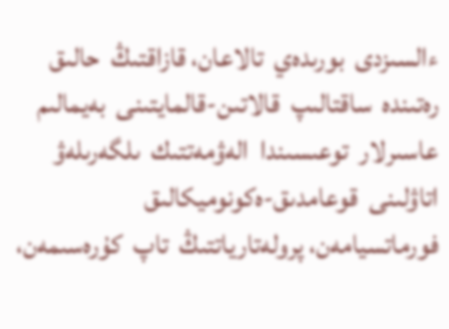ءالسىزدى  بورىدەي  تالاعان، قازاقتىڭ  حالىق  رەتىندە  ساقتالىپ  قالاتىن-قالمايتىنى  بەيمالىم  عاسىرلار  توعىسىندا  الەۋمەتتىك  ىلگەرىلەۋ  اتاۋلىنى  قوعامدىق-ەكونوميكالىق  فورماتسيامەن، پرولەتارياتتىڭ  تاپ  كۇرەسىمەن،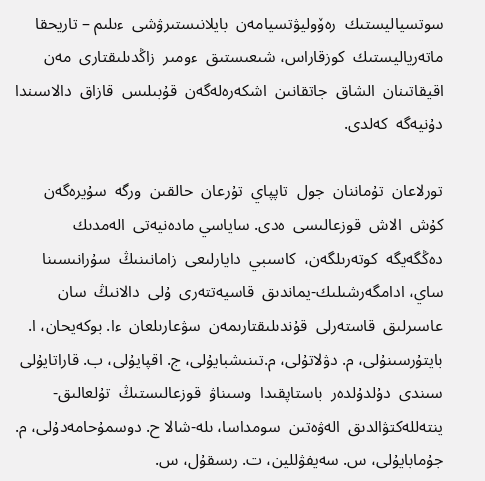سوتسياليستىك  رەۆوليۋتسيامەن  بايلانىستىرۋشى  ءىلىم – تاريحقا  ماتەرياليستىك  كوزقاراس، شىعىستىق  ءومىر  زاڭدىلىقتارى  مەن  اقيقاتىنان  الشاق  جاتقانىن  اشكەرەلەگەن  قۇبىلىس  قازاق  دالاسىندا  دۇنيەگە  كەلدى.

تورلاعان  تۇماننان  جول  تاپپاي  تۇرعان  حالقىن  ورگە  سۇيرەگەن  كۇش  الاش  قوزعالىسى  ەدى. ساياسي مادەنيەتى  الەمدىك  دەڭگەيگە  كوتەرىلگەن،  كاسىبي  دايارلىعى  زامانىنىڭ  سۇرانىسىنا  ساي، ادامگەرشىلىك-يماندىق  قاسيەتتەرى  ۇلى  دالانىڭ  سان   عاسىرلىق  قاستەرلى  قۇندىلىقتارىمەن  سۋعارىلعان  ءا. بوكەيحان، ا. بايتۇرسىنۇلى، م. دۋلاتۇلى، م.تىنىشبايۇلى، ج. اقپايۇلى، ب. قاراتايۇلى  سىندى  دۇلدۇلدەر  باستاپقىدا  وسىناۋ  قوزعالىستىڭ  تۇلعالىق-ينتەللەكتۋالدىق  الەۋەتىن  سومداسا، ىلە-شالا ح. دوسمۇحامەدۇلى، م. جۇمابايۇلى، س. سەيفۋللين، ت. رىسقۇل، س.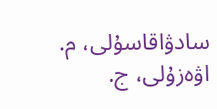سادۋاقاسۇلى، م. اۋەزۇلى، ج.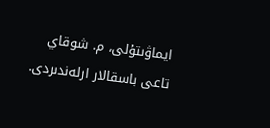ايماۋىتۇلى، م. شوقاي  تاعى باسقالار ارلەندىردى.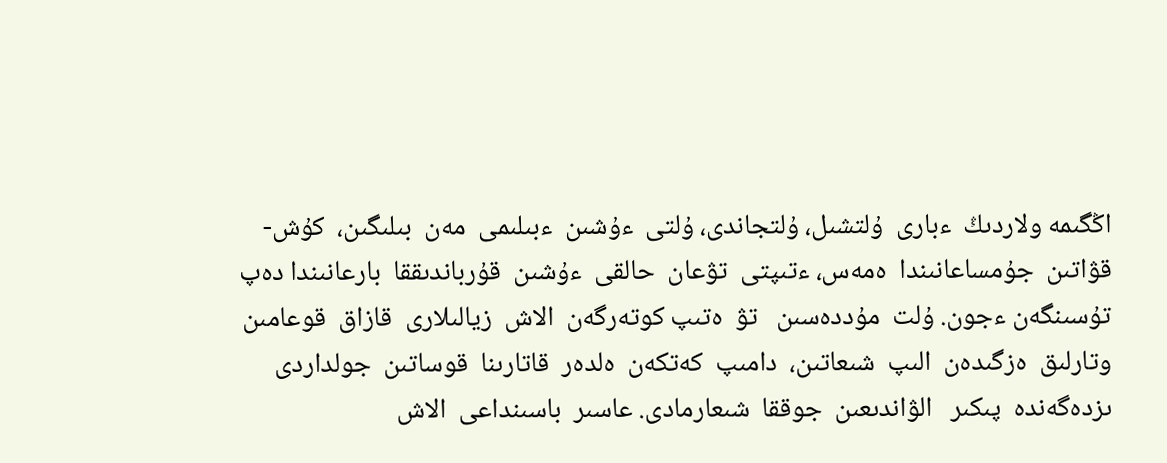اڭگىمە ولاردىڭ  ءبارى  ۇلتشىل، ۇلتجاندى، ۇلتى  ءۇشىن  ءبىلىمى  مەن  بىلىگىن،  كۇش-قۋاتىن  جۇمساعانىندا  ەمەس، ءتىپتى  تۋعان  حالقى  ءۇشىن  قۇرباندىققا  بارعانىندا دەپ تۇسىنگەن ءجون. ۇلت  مۇددەسىن   تۋ  ەتىپ كوتەرگەن  الاش  زيالىلارى  قازاق  قوعامىن  وتارلىق  ەزگىدەن  الىپ  شىعاتىن،  دامىپ  كەتكەن  ەلدەر  قاتارىنا  قوساتىن  جولداردى  ىزدەگەندە  پىكىر   الۋاندىعىن  جوققا  شىعارمادى. عاسىر  باسىنداعى  الاش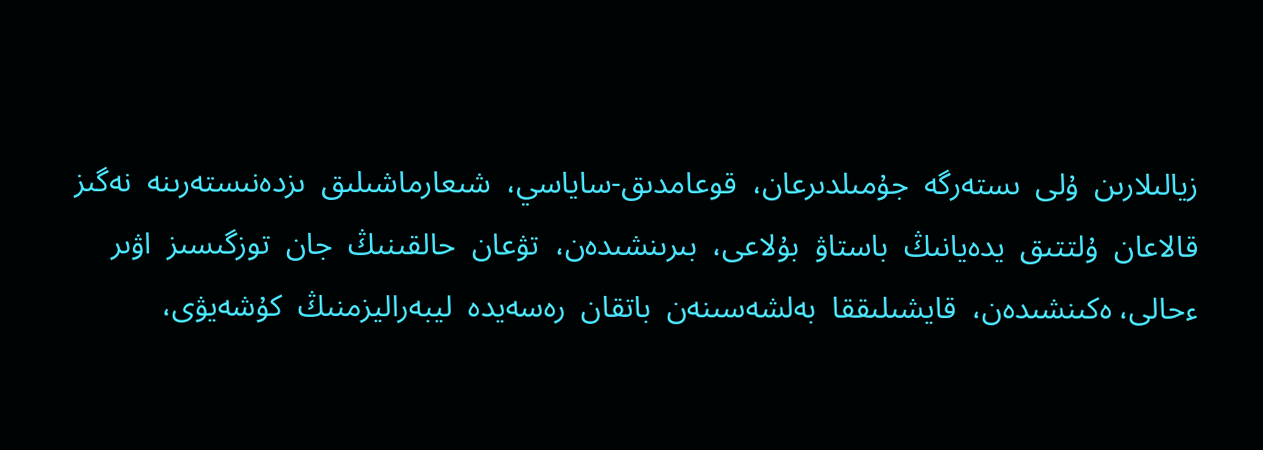زيالىلارىن  ۇلى  ىستەرگە  جۇمىلدىرعان،  قوعامدىق-ساياسي،  شىعارماشىلىق  ىزدەنىستەرىنە  نەگىز  قالاعان  ۇلتتىق  يدەيانىڭ  باستاۋ  بۇلاعى،  بىرىنشىدەن،  تۋعان  حالقىنىڭ  جان  توزگىسىز  اۋىر  ءحالى، ەكىنشىدەن،  قايشىلىققا  بەلشەسىنەن  باتقان  رەسەيدە  ليبەراليزمنىڭ  كۇشەيۋى،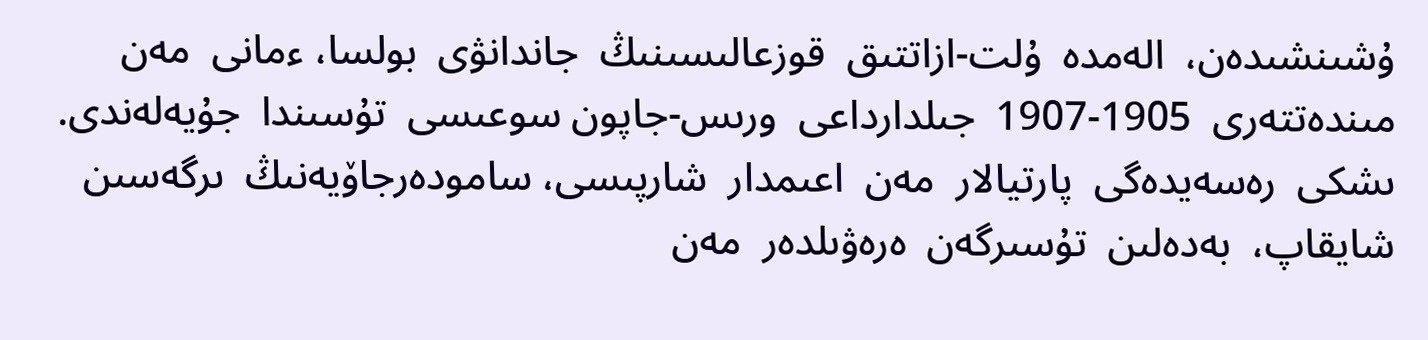ۇشىنشىدەن،  الەمدە  ۇلت-ازاتتىق  قوزعالىسىنىڭ  جاندانۋى  بولسا، ءمانى  مەن  مىندەتتەرى  1905-1907  جىلدارداعى  ورىس-جاپون سوعىسى  تۇسىندا  جۇيەلەندى.  ىشكى  رەسەيدەگى  پارتيالار  مەن  اعىمدار  شارپىسى، سامودەرجاۆيەنىڭ  ىرگەسىن  شايقاپ،  بەدەلىن  تۇسىرگەن  ەرەۋىلدەر  مەن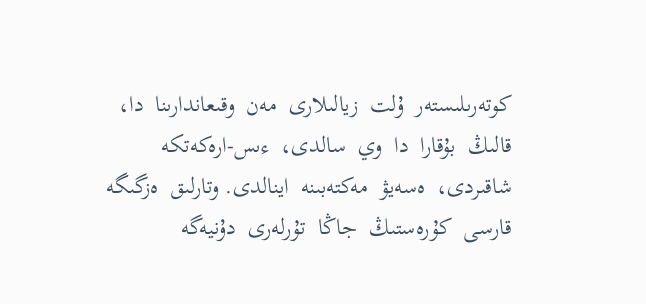كوتەرىلىستەر  ۇلت  زيالىلارى  مەن  وقىعاندارىنا  دا،  قالىڭ  بۇقارا  دا  وي  سالدى،  ءىس-ارەكەتكە   شاقىردى،  ەسەيۋ  مەكتەبىنە  اينالدى. وتارلىق  ەزگىگە  قارسى  كۇرەستىڭ  جاڭا  تۇرلەرى  دۇنيەگە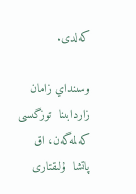كەلدى.

وسىنداي زامان  زاردابىنا  توزگىسى  كەلمەگەن، اق  پاتشا  ۇلىقتارى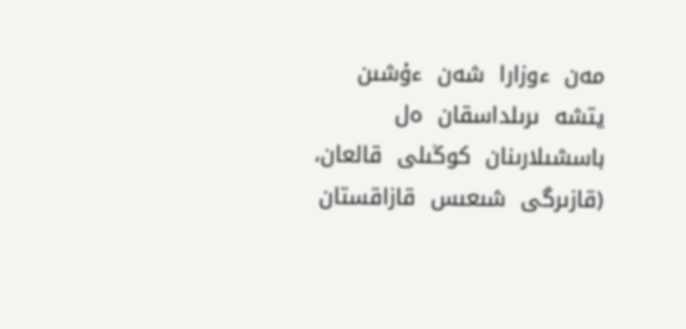مەن  ءوزارا  شەن  ءۇشىن  يتشە  ىرىلداسقان  ەل  باسشىلارىنان  كوڭىلى  قالعان،  (قازىرگى  شىعىس  قازاقستان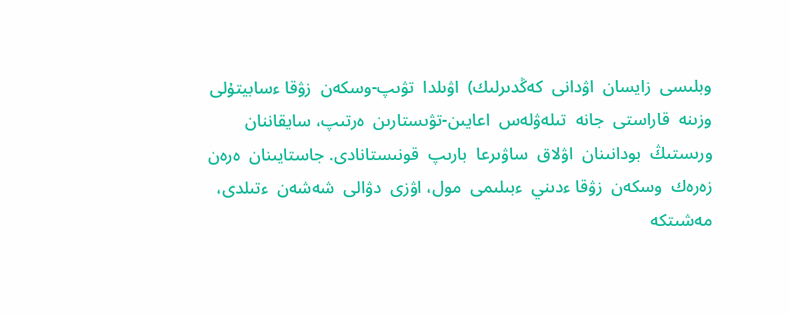وبلىسى  زايسان  اۋدانى  كەڭدىرلىك)  اۋىلدا  تۋىپ-وسكەن  زۋقا ءسابيتۇلى  وزىنە  قاراستى  جانە  تىلەۋلەس  اعايىن-تۋىستارىن  ەرتىپ، سايقاننان  ورىستىڭ  بودانىنان  اۋلاق  ساۋىرعا  بارىپ  قونىستانادى. جاستايىنان  ەرەن  زەرەك  وسكەن  زۋقا ءدىني  ءبىلىمى  مول، اۋزى  دۋالى  شەشەن  ءتىلدى، مەشىتكە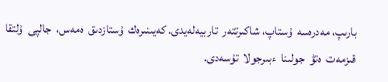بارىپ، مەدرەسە  ۇستاپ، شاكىرتتەر  تاربيەلەيدى. كەيىنىرەك  ۇستازدىق  ەمەس،  جالپى  ۇلتقا  قىزمەت  ەتۋ  جولىنا  ءبىرجولا  تۇسەدى.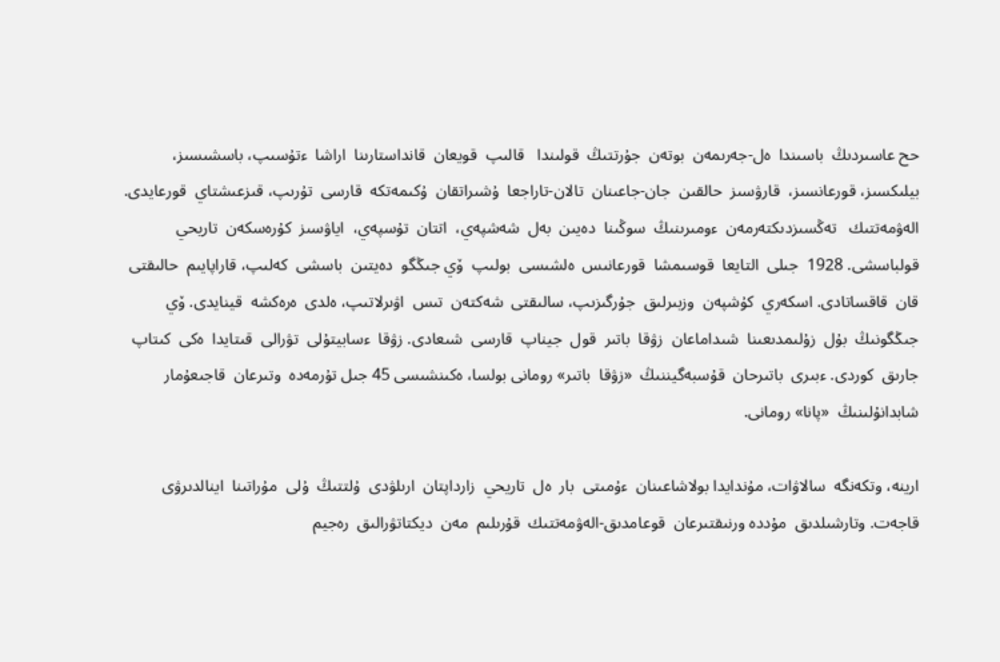حح عاسىردىڭ  باسىندا  ەل-جەرىمەن  بوتەن  جۇرتتىڭ  قولىندا   قالىپ  قويعان  قانداستارىنا  اراشا  ءتۇسىپ، باسشىسىز، بيلىكسىز، قورعانسىز،  قارۋسىز  حالقىن  جان-جاعىنان  تالان-تاراجعا  ۇشىراتقان  ۇكىمەتكە  قارسى  تۇرىپ، قىزعىشتاي  قورعايدى. الەۋمەتتىك   تەڭسىزدىكتەرمەن  ءومىرىنىڭ  سوڭىنا  دەيىن  بەل  شەشپەي،  اتتان  تۇسپەي،  اياۋسىز  كۇرەسكەن  تاريحي  قولباسشى. 1928  جىلى  التايعا  قوسىمشا  قورعانىس  ەلشىسى  بولىپ  ۆي جىڭگو  دەيتىن  باسشى  كەلىپ، قاراپايىم  حالىقتى  قان  قاقساتادى. اسكەري  كۇشپەن  وزبىرلىق  جۇرگىزىپ، سالىقتى  شەكتەن  تىس  اۋىرلاتىپ، ەلدى  ەرەكشە  قينايدى. ۆي جىڭگونىڭ  بۇل  زۇلىمدىعىنا  شىداماعان  زۋقا  باتىر  قول  جيناپ  قارسى  شىعادى. زۋقا  ءسابيتۇلى  تۋرالى  قىتايدا  ەكى  كىتاپ  جارىق  كوردى. ءبىرى  باتىرحان  قۇسبەگيننىڭ  «زۋقا  باتىر» رومانى بولسا، ەكىنشىسى 45 جىل تۇرمەدە  وتىرعان  قاجىعۇمار  شابدانۇلىنىڭ  «پانا» رومانى.

ارينە، وتكەنگە  سالاۋات، مۇندايدا بولاشاعىنان  ءۇمىتى  بار  ەل  تاريحي  زارداپتان  ارىلۋدى  ۇلتتىڭ  ۇلى  مۇراتىنا  اينالدىرۋى  قاجەت. وتارشىلدىق  مۇددە ورنىقتىرعان  قوعامدىق-الەۋمەتتىك  قۇرىلىم  مەن  ديكتاتۋرالىق  رەجيم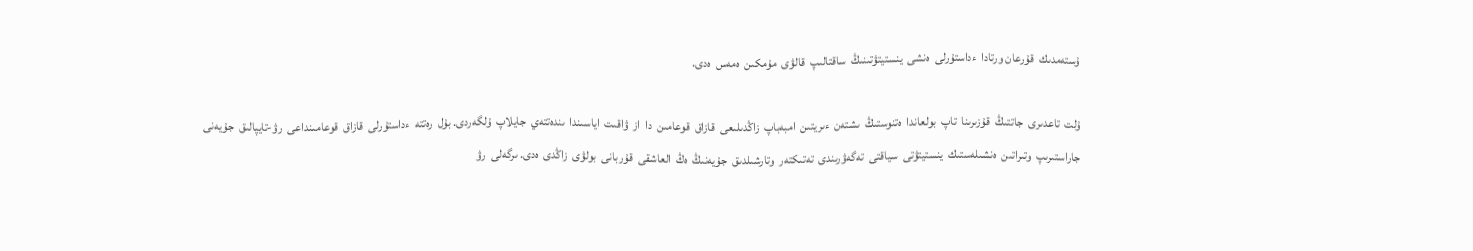ۇستەمدىك  قۇرعان ورتادا  ءداستۇرلى  ەنشى  ينستيتۋتىنىڭ  ساقتالىپ  قالۋى  مۇمكىن  ەمەس  ەدى.

ۇلت  تاعدىرى  جاتتىڭ  قۇزىرىنا  تاپ  بولعاندا  ەتنوستىڭ  ىشتەن  ءىريتىن  امبەباپ  زاڭدىلىعى  قازاق  قوعامىن  دا  از  ۋاقىت  اياسىندا  ىندەتتەي  جايلاپ  ۇلگەردى. بۇل  رەتتە  ءداستۇرلى  قازاق  قوعامىنداعى  رۋ-تايپالىق  جۇيەنى  جاراستىرىپ  وتىراتىن  ەنشىلەستىك  ينستيتۋتى  سياقتى  تەگەۋرىندى  تەتىكتەر  وتارشىلدىق  جۇيەنىڭ  ەڭ  العاشقى  قۇربانى  بولۋى  زاڭدى  ەدى. ىرگەلى  رۋ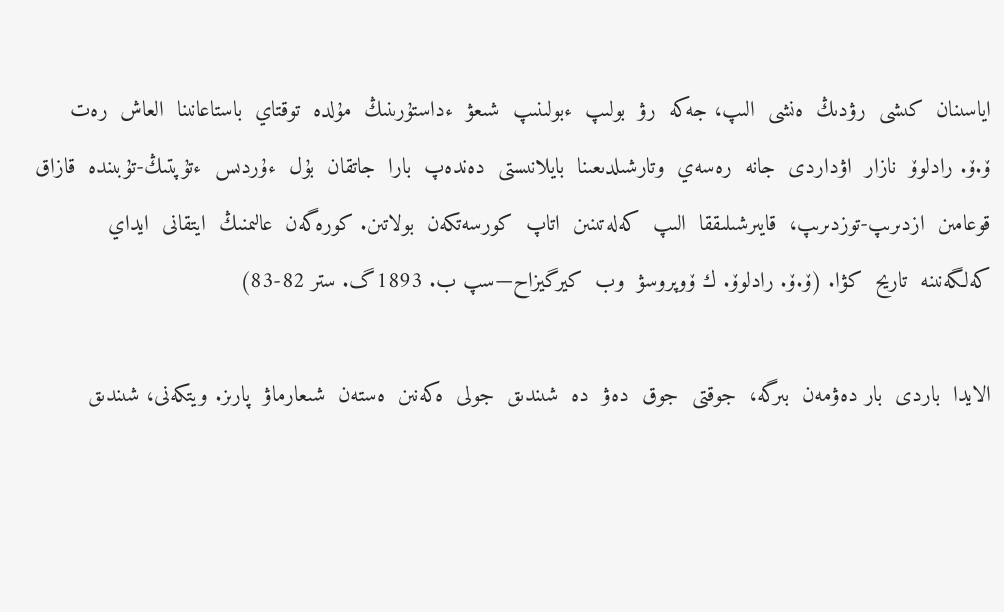اياسىنان  كىشى  رۋدىڭ  ەنشى  الىپ، جەكە  رۋ  بولىپ  ءبولىنىپ  شىعۋ  ءداستۇرىنىڭ  مۇلدە  توقتاي  باستاعانىنا  العاش  رەت  ۆ.ۆ. رادلوۆ  نازار  اۋداردى  جانە  رەسەي  وتارشىلدىعىنا  بايلانىستى  دەندەپ  بارا  جاتقان  بۇل  ءۇردىس  ءتۇپتىڭ-تۇبىندە  قازاق  قوعامىن  ازدىرىپ-توزدىرىپ،  قايىرشىلىققا  الىپ  كەلەتىنىن  اتاپ  كورسەتكەن  بولاتىن. كورەگەن  عالىمنىڭ  ايتقانى  ايداي  كەلگەنىنە  تاريح  كۋا. (ۆ.ۆ. رادلوۆ. ك ۆوپروسۋ  وب  كيرگيزاح—سپ ب. 1893گ. ستر 82-83)

الايدا  باردى  بار دەۋمەن  بىرگە،  جوقتى  جوق  دەۋ  دە  شىندىق  جولى  ەكەنىن  ەستەن  شىعارماۋ  پارىز. ويتكەنى، شىندىق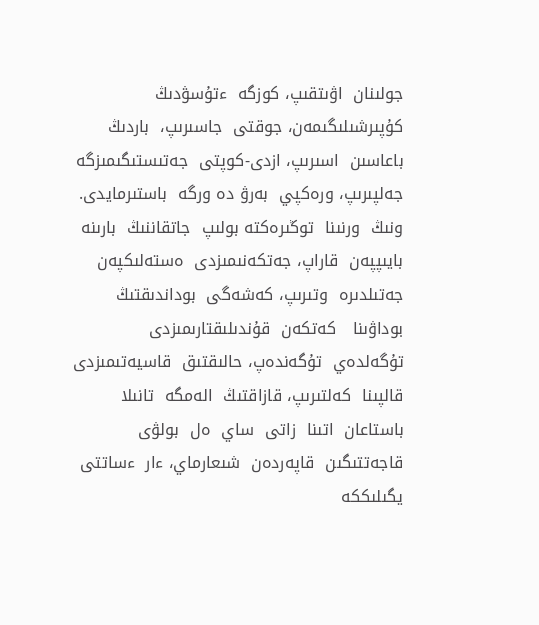جولىنان  اۋىتقىپ، كوزگە  ءتۇسۋدىڭ  كۇپىرشىلىگىمەن، جوقتى  جاسىرىپ،  باردىڭ  باعاسىن  اسىرىپ، ازدى-كوپتى  جەتىستىگىمىزگە  جەلپىرىپ، ورەكپي  بەرۋ دە ورگە  باستىرمايدى. ونىڭ  ورنىنا  توڭىرەكتە بولىپ  جاتقاننىڭ  بارىنە  بايىپپەن  قاراپ، جەتكەنىمىزدى  ەستەلىكپەن  جەتىلدىرە  وتىرىپ، كەشەگى  بوداندىقتىڭ  بوداۋىنا   كەتكەن  قۇندىلىقتارىمىزدى  تۇگەلدەي  تۇگەندەپ، حالىقتىق  قاسيەتىمىزدى  قالپىنا  كەلتىرىپ، قازاقتىڭ  الەمگە  تانىلا  باستاعان  اتىنا  زاتى  ساي  ەل  بولۋى  قاجەتتىگىن  قاپەردەن  شىعارماي، ءار  ءساتتى  يگىلىككە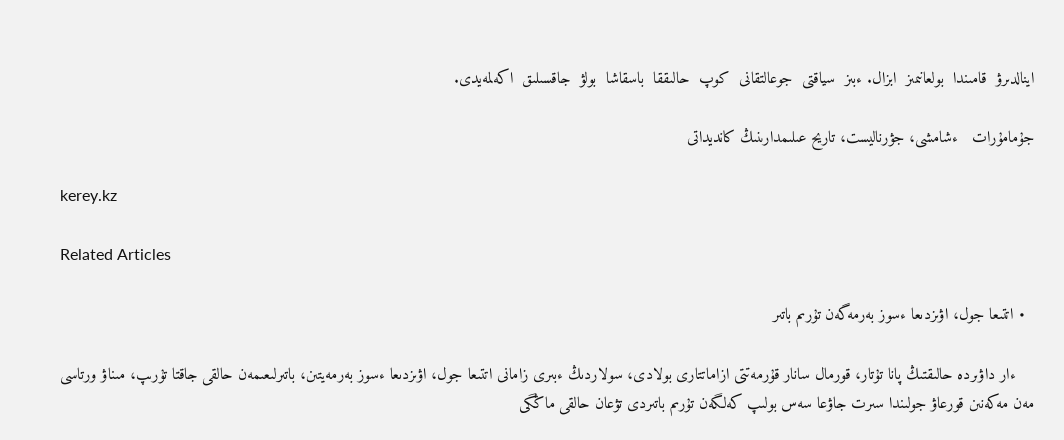اينالدىرۋ  قامىندا  بولعانىمىز  ابزال. ءبىز  سياقتى  جوعالتقانى  كوپ  حالىققا  باسقاشا  بولۋ  جاقسىلىق  اكەلمەيدى.

جۇمامۇرات   ءشامشى، جۋرناليست، تاريح عىلىمدارىنىڭ كانديداتى

kerey.kz

Related Articles

  • اتتىعا جول، اۋىزدىعا ءسوز بەرمەگەن تۇرىم باتىر

    ءار داۋىردە حالىقتىڭ پانا تۇتار، قورمال سانار قۇرمەتتى ازاماتتارى بولادى، سولاردىڭ ءبىرى زامانى اتتىعا جول، اۋىزدىعا ءسوز بەرمەيتىن، باتىرلىعىمەن حالقى جاقتا تۇرىپ، مىناۋ ورتاسى مەن مەكەنىن قورعاۋ جولىندا سىرت جاۋعا سەس بولىپ كەلگەن تۇرىم باتىردى تۋعان حالقى ماڭگى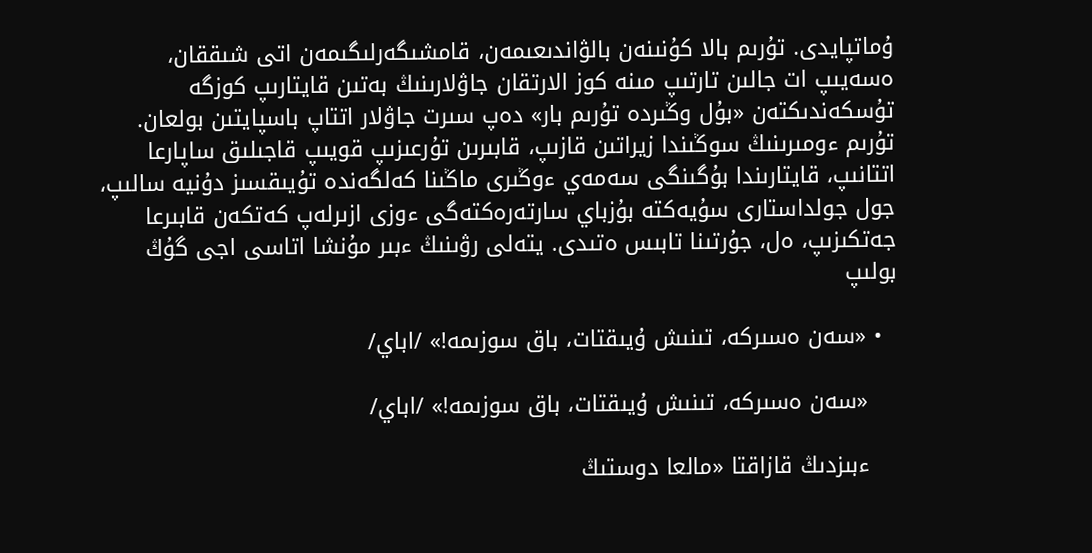ۇماتپايدى. تۇرىم بالا كۇنىنەن بالۋاندىعىمەن، قامشىگەرلىگىمەن اتى شىققان، ەسەيىپ ات جالىن تارتىپ مىنە كوز الارتقان جاۋلارىنىڭ بەتىن قايتارىپ كوزگە تۇسكەندىكتەن «بۇل وڭىردە تۇرىم بار» دەپ سىرت جاۋلار اتتاپ باسپايتىن بولعان. تۇرىم ءومىرىنىڭ سوڭىندا زيراتىن قازىپ، قابىرىن تۇرعىزىپ قويىپ قاجىلىق ساپارعا اتتانىپ، قايتارىندا بۇگىنگى سەمەي ءوڭىرى ماڭىنا كەلگەندە تۇيىقسىز دۇنيە سالىپ، جول جولداستارى سۇيەكتە بۇزباي سارتەرەكتەگى ءوزى ازىرلەپ كەتكەن قابىرعا جەتكىزىپ، ەل، جۇرتىنا تابىس ەتىدى. يتەلى رۋىنىڭ ءبىر مۇنشا اتاسى اجى گۇڭ بولىپ

  • «سەن ەسىركە، تىنىش ۇيىقتات، باق سوزىمە!» /اباي/

    «سەن ەسىركە، تىنىش ۇيىقتات، باق سوزىمە!» /اباي/

    ءبىزدىڭ قازاقتا «مالعا دوستىڭ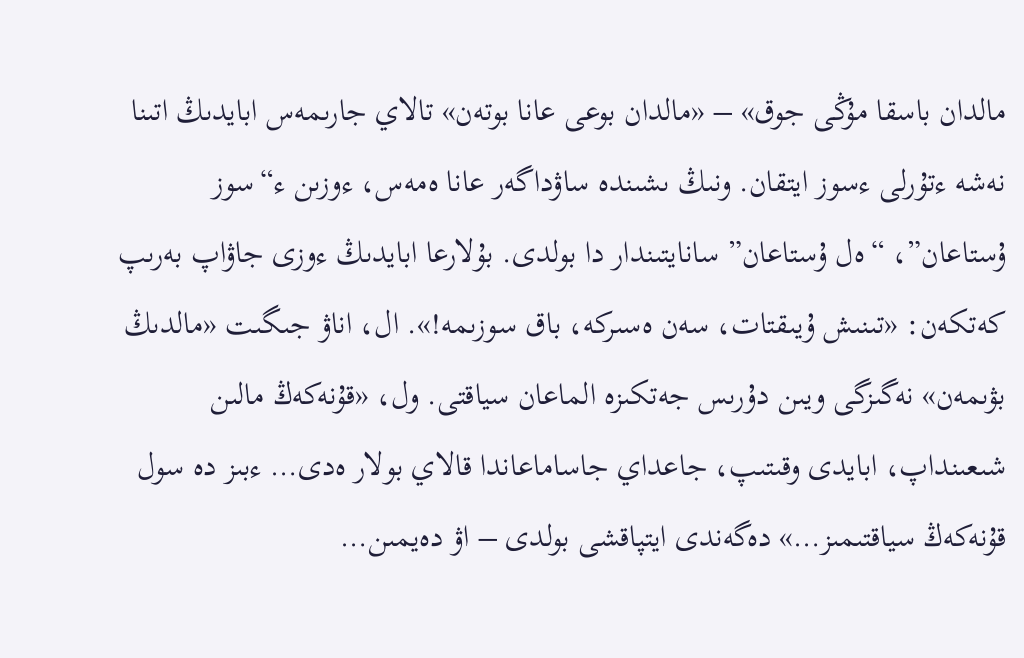مالدان باسقا مۇڭى جوق» – «مالدان بوعى عانا بوتەن» تالاي جارىمەس ابايدىڭ اتىنا نەشە ءتۇرلى ءسوز ايتقان. ونىڭ ىشىندە ساۋداگەر عانا ەمەس، ءوزىن ء“سوز ۇستاعان”، “ەل ۇستاعان” سانايتىندار دا بولدى. بۇلارعا ابايدىڭ ءوزى جاۋاپ بەرىپ كەتكەن: «تىنىش ۇيىقتات، سەن ەسىركە، باق سوزىمە!». ال، اناۋ جىگىت «مالدىڭ بۋىمەن» نەگىزگى ويىن دۇرىس جەتكىزە الماعان سياقتى. ول، «قۇنەكەڭ مالىن شىعىنداپ، ابايدى وقىتىپ، جاعداي جاساماعاندا قالاي بولار ەدى… ءبىز دە سول قۇنەكەڭ سياقتىمىز…» دەگەندى ايتپاقشى بولدى – اۋ دەيمىن…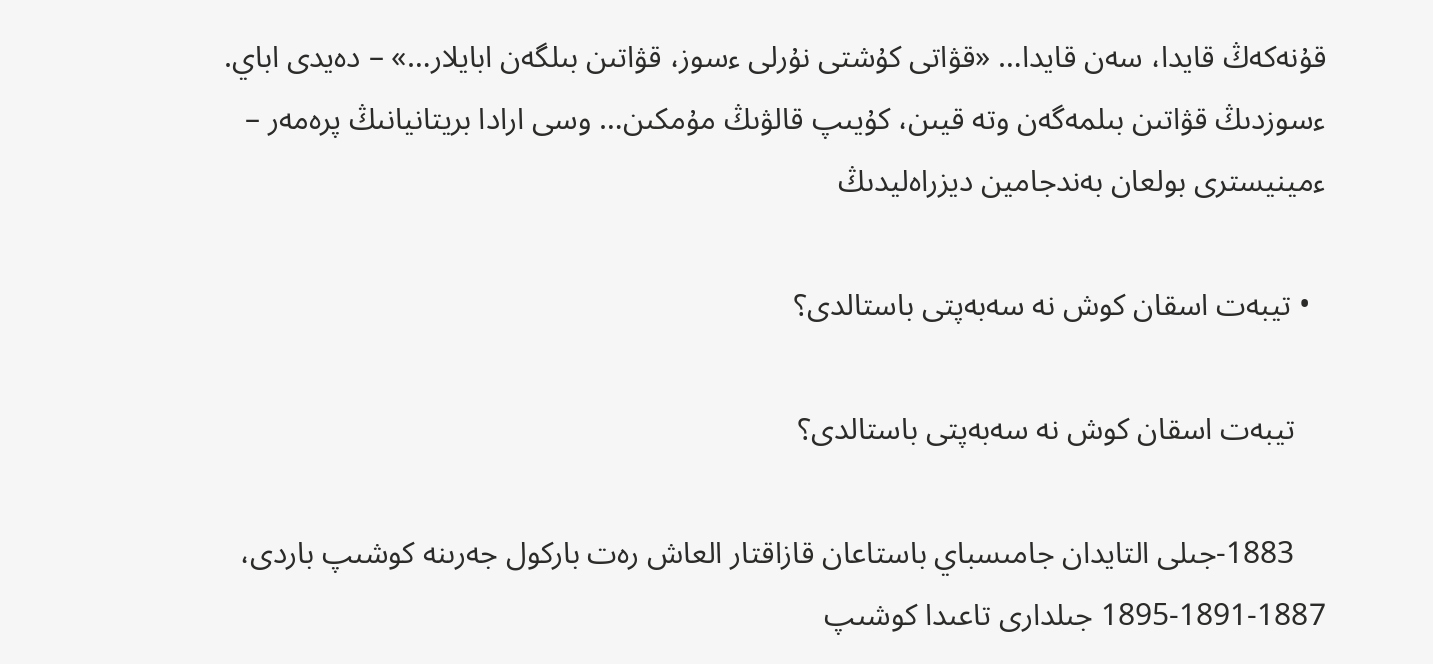قۇنەكەڭ قايدا، سەن قايدا… «قۋاتى كۇشتى نۇرلى ءسوز، قۋاتىن بىلگەن ابايلار…» – دەيدى اباي. ءسوزدىڭ قۋاتىن بىلمەگەن وتە قيىن، كۇيىپ قالۋىڭ مۇمكىن… وسى ارادا بريتانيانىڭ پرەمەر – ءمينيسترى بولعان بەندجامين ديزراەليدىڭ

  • تيبەت اسقان كوش نە سەبەپتى باستالدى؟

    تيبەت اسقان كوش نە سەبەپتى باستالدى؟

    1883-جىلى التايدان جامىسباي باستاعان قازاقتار العاش رەت باركول جەرىنە كوشىپ باردى، 1887-1891-1895 جىلدارى تاعىدا كوشىپ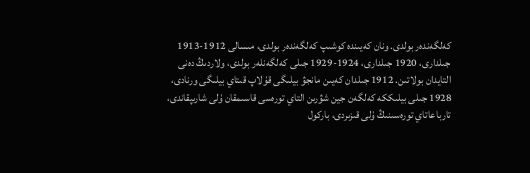كەلگەندەر بولدى. ونان كەيىندە كوشىپ كەلگەندەر بولدى، مىسالى 1912-1913 جىلدارى، 1920 جىلدارى، 1924-1929 جىلى كەلگەنلەر بولدى، ولاردىڭ دەنى التايدان بولاتىن. 1912 جىلدان كەيىن مانجۋ بيلىگى قۇلاپ قىتاي بيلىگى ورنادى، 1928 جىلى بيلىككە كەلگەن جين شۋرىن التاي تورەسى قاسىمقان ۇلى شارىپقاندى، تارباعاتاي تورەسىنىڭ ۇلى قىزىردى، باركول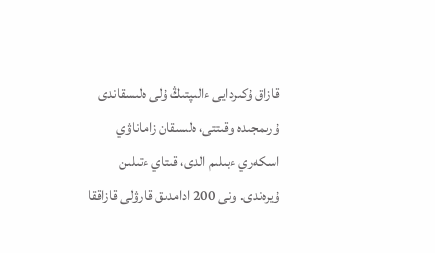قازاق ۇكىردايى ءالىپتىڭ ۇلى ەلىسقاندى ۇرىمجىدە وقىتتى، ەلىسقان زاماناۋي اسكەري ءبىلىم الدى، قىتاي ءتىلىن ۇيرەندى. ونى 200 ادامدىق قارۋلى قازاققا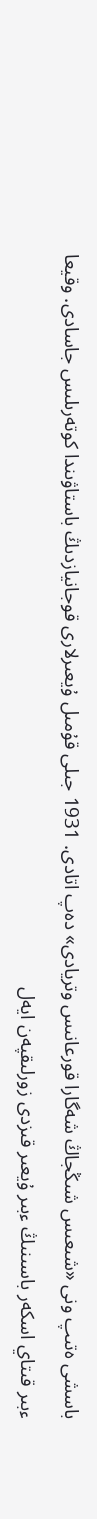باسشى ەتىپ ونى «شىعىس شىڭجاڭ شەگارا قورعانىس وتريادى» دەپ اتادى. 1931 جىلى قۇمىل ۇيعىرلارى قوجانيازدىڭ باستاۋىندا كوتەرىلىس جاسادى. وقيعا ءبىر قىتاي اسكەر باسىنىڭ ءبىر ۇيعىر قىزدى زورلىقپەن ايەل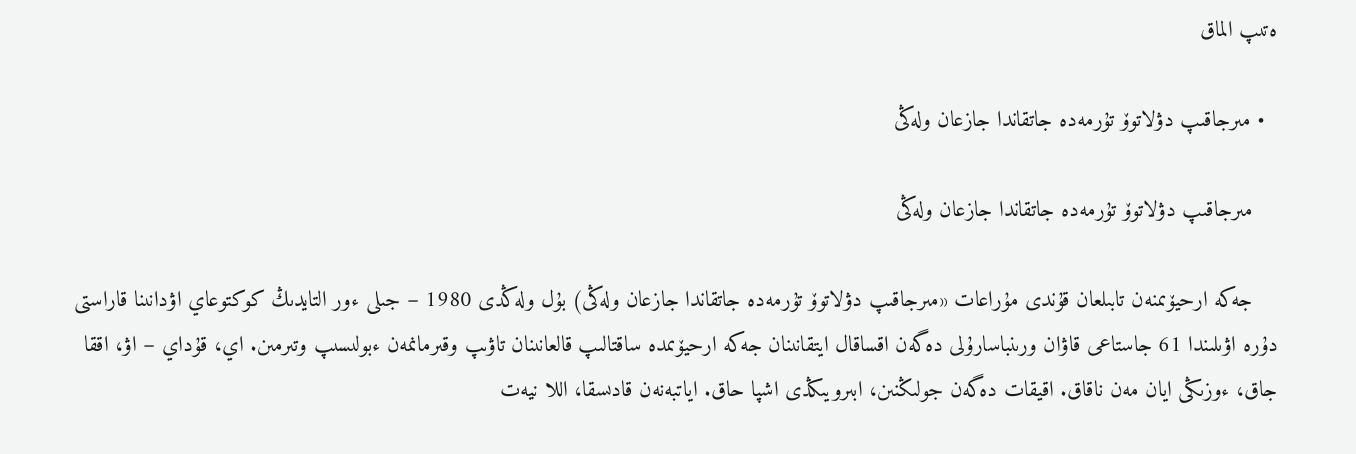ەتىپ الماق

  • مىرجاقىپ دۋلاتوۆ تۇرمەدە جاتقاندا جازعان ولەڭى

    مىرجاقىپ دۋلاتوۆ تۇرمەدە جاتقاندا جازعان ولەڭى

    جەكە ارحيۆىمنەن تابىلعان قۇندى مۇراعات «مىرجاقىپ دۋلاتوۆ تۇرمەدە جاتقاندا جازعان ولەڭى) بۇل ولەڭدى 1980 – جىلى ءور التايدىڭ كوكتوعاي اۋدانىنا قاراستى دۇرە اۋىلىندا 61 جاستاعى قاۋان ورىنباسارۇلى دەگەن اقساقال ايتقانىنان جەكە ارحيۆىمدە ساقتالىپ قالعانىنان تاۋىپ وقىرمانمەن ءبولىسىپ وتىرمىن. اي، قۇداي – اۋ، اققا جاق، ءوزىڭى ايان مەن ناقاق. اقيقات دەگەن جولىڭنىن، ابىرويىڭدى اشپا حاق. اياتبەنەن قادىسقا، اللا نيەت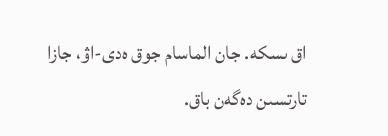اق ىسكە. جان الماسام جوق ەدى-اۋ، جازا تارتسىن دەگەن باق.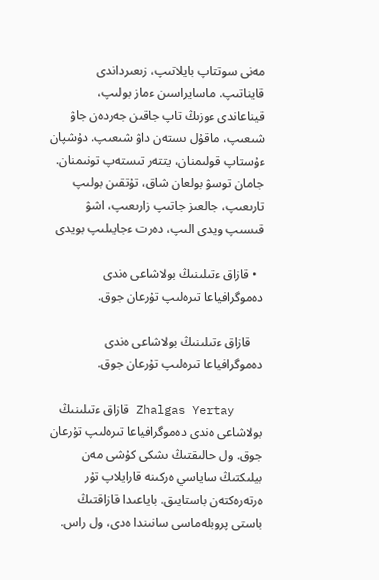مەنى سوتتاپ بايلاتىپ، زىعىرداندى قايناتىپ. ماسايراسىن ءماز بولىپ، قيناعاندى ءوزىڭ تاپ جاقىن جەردەن جاۋ شىعىپ، ماقۇل ىستەن داۋ شىعىپ. دۇشپان ءۇستاپ قولىمنان، يتتەر تىستەپ تونىمنان. جامان توسۋ بولعان شاق، تۇتقىن بولىپ تارىعىپ، جالعىز جاتىپ زارىعىپ، اشۋ قىسىپ ويدى الىپ، دەرت ءجايىلىپ بويدى

  • قازاق ءتىلىنىڭ بولاشاعى ەندى دەموگرافياعا تىرەلىپ تۇرعان جوق.

    قازاق ءتىلىنىڭ بولاشاعى ەندى دەموگرافياعا تىرەلىپ تۇرعان جوق.

    Zhalgas Yertay قازاق ءتىلىنىڭ بولاشاعى ەندى دەموگرافياعا تىرەلىپ تۇرعان جوق. ول حالىقتىڭ ىشكى كۇشى مەن بيلىكتىڭ ساياسي ەركىنە قارايلاپ تۇر ەرتەرەكتەن باستايىق. باياعىدا قازاقتىڭ باستى پروبلەماسى سانىندا ەدى، ول راس.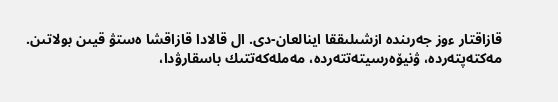قازاقتار ءوز جەرىندە ازشىلىققا اينالعان-دى. ال قالادا قازاقشا ەستۋ قيىن بولاتىن. مەكتەپتەردە، ۋنيۆەرسيتەتتەردە، مەملەكەتتىك باسقارۋدا،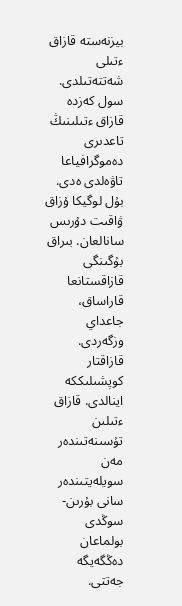بيزنەستە قازاق ءتىلى شەتتەتىلدى. سول كەزدە قازاق ءتىلىنىڭ تاعدىرى دەموگرافياعا تاۋەلدى ەدى. بۇل لوگيكا ۇزاق ۋاقىت دۇرىس سانالعان. بىراق بۇگىنگى قازاقستانعا قاراساق، جاعداي وزگەردى. قازاقتار كوپشىلىككە اينالدى. قازاق ءتىلىن تۇسىنەتىندەر مەن سويلەيتىندەر سانى بۇرىن-سوڭدى بولماعان دەڭگەيگە جەتتى.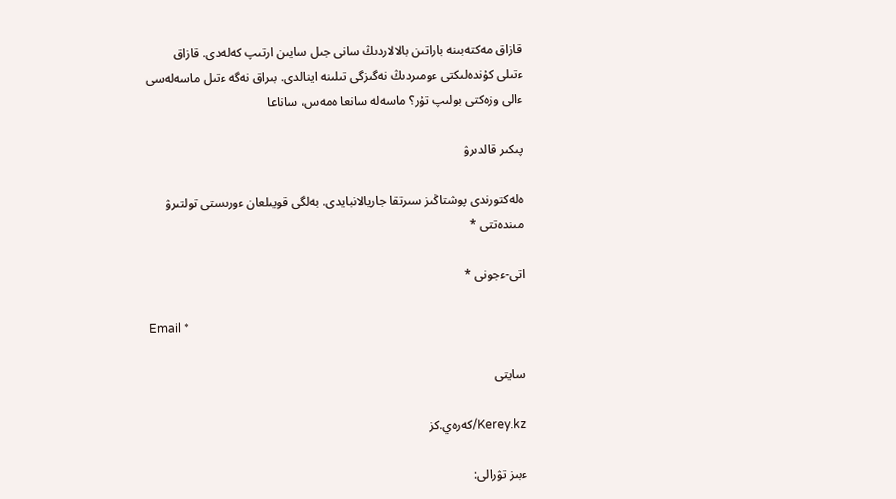قازاق مەكتەبىنە باراتىن بالالاردىڭ سانى جىل سايىن ارتىپ كەلەدى. قازاق ءتىلى كۇندەلىكتى ءومىردىڭ نەگىزگى تىلىنە اينالدى. بىراق نەگە ءتىل ماسەلەسى ءالى وزەكتى بولىپ تۇر؟ ماسەلە سانعا ەمەس، ساناعا

پىكىر قالدىرۋ

ەلەكتورندى پوشتاڭىز سىرتقا جاريالانبايدى. بەلگى قويىلعان ءورىستى تولتىرۋ مىندەتتى *

اتى-ءجونى *

Email *

سايتى

Kerey.kz/كەرەي.كز

ءبىز تۋرالى: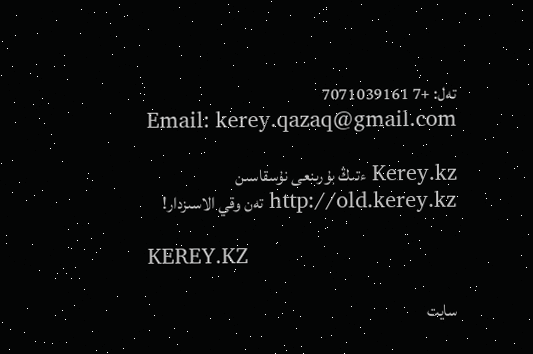تەل: +7 7071039161
Email: kerey.qazaq@gmail.com

Kerey.kz ءتىڭ بۇرىنعى نۇسقاسىن http://old.kerey.kz تەن وقي الاسىزدار!

KEREY.KZ

سايت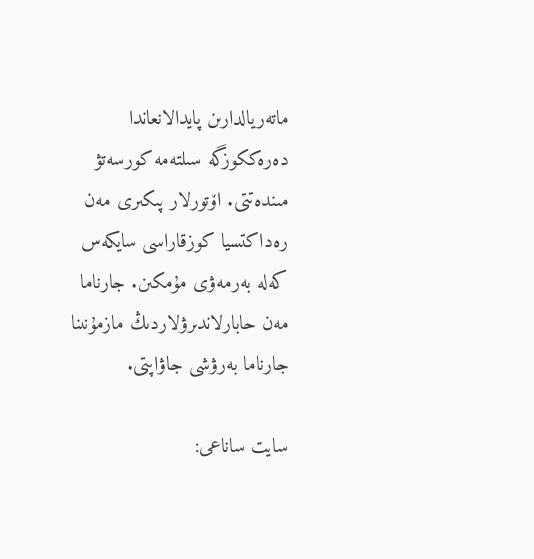ماتەريالدارىن پايدالانعاندا دەرەككوزگە سىلتەمە كورسەتۋ مىندەتتى. اۆتورلار پىكىرى مەن رەداكتسيا كوزقاراسى سايكەس كەلە بەرمەۋى مۇمكىن. جارناما مەن حابارلاندىرۋلاردىڭ مازمۇنىنا جارناما بەرۋشى جاۋاپتى.

سايت ساناعى: